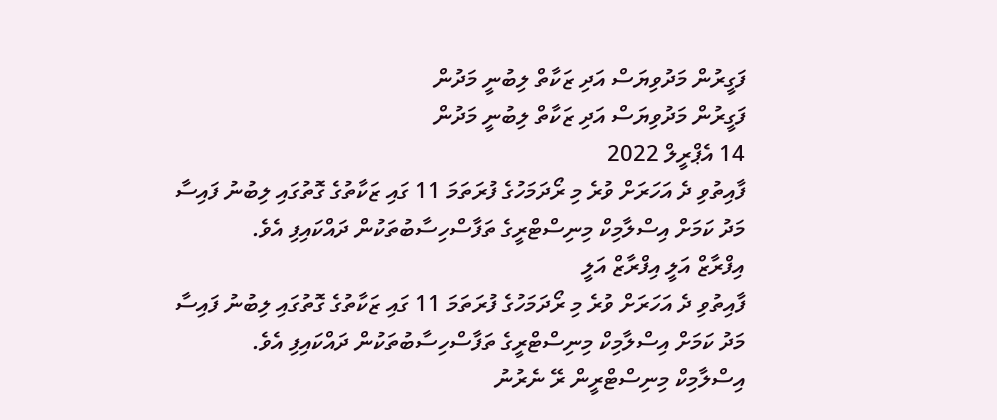ފަގީރުން މަދުވިޔަސް އަދި ޒަކާތް ލިބުނީ މަދުން
ފަގީރުން މަދުވިޔަސް އަދި ޒަކާތް ލިބުނީ މަދުން
14 އެޕްރީލް 2022
ފާއިތުވި ދެ އަހަރަށް ވުރެ މި ރޯދަމަހުގެ ފުރަތަމަ 11 ގައި ޒަކާތުގެ ގޮތުގައި ލިބުނު ފައިސާ މަދު ކަމަށް އިސްލާމިކް މިނިސްޓްރީގެ ތަފާސްހިސާބުތަކުން ދައްކައިފި އެވެ.
އިފްރާޒް އަލީ އިފްރާޒް އަލީ
ފާއިތުވި ދެ އަހަރަށް ވުރެ މި ރޯދަމަހުގެ ފުރަތަމަ 11 ގައި ޒަކާތުގެ ގޮތުގައި ލިބުނު ފައިސާ މަދު ކަމަށް އިސްލާމިކް މިނިސްޓްރީގެ ތަފާސްހިސާބުތަކުން ދައްކައިފި އެވެ.
އިސްލާމިކް މިނިސްޓްރީން ރޭ ނެރުނު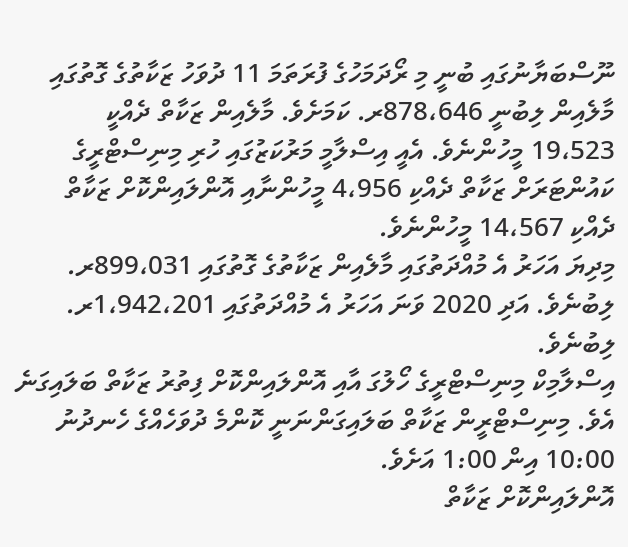ނޫސްބަޔާނުގައި ބުނީ މި ރޯދަމަހުގެ ފުރަތަމަ 11 ދުވަހު ޒަކާތުގެ ގޮތުގައި މާލެއިން ލިބުނީ 878،646ރ. ކަމަށެވެ. މާލެއިން ޒަކާތް ދެއްކީ 19،523 މީހުންނެވެ. އެއީ އިސްލާމީ މަރުކަޒުގައި ހުރި މިނިސްޓްރީގެ ކައުންޓަރަށް ޒަކާތް ދެއްކި 4،956 މީހުންނާއި އޮންލައިންކޮށް ޒަކާތް ދެއްކި 14،567 މީހުންނެވެ.
މިދިޔަ އަހަރު އެ މުއްދަތުގައި މާލެއިން ޒަކާތުގެ ގޮތުގައި 899،031ރ. ލިބުނެވެ. އަދި 2020 ވަނަ އަހަރު އެ މުއްދަތުގައި 1،942،201ރ. ލިބުނެވެ.
އިސްލާމިކް މިނިސްޓްރީގެ ހޯލުގަ އާއި އޮންލައިންކޮށް ފިތުރު ޒަކާތް ބަލައިގަނެ އެވެ. މިނިސްޓްރީން ޒަކާތް ބަލައިގަންނަނީ ކޮންމެ ދުވަހެއްގެ ހެނދުނު 10:00 އިން 1:00 އަށެވެ.
އޮންލައިންކޮށް ޒަކާތް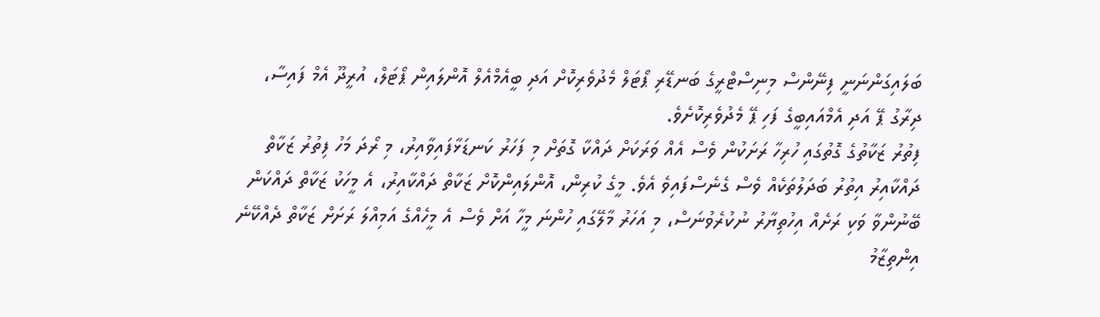ބަލައިގަންނަނީ ފިނޭންސް މިނިސްޓްރީގެ ބަނޑޭރި ޕޯޓަލް މެދުވެރިކޮށް އަދި ބީއެމްއެލް އޮންލައިން ޕޯޓަލް، އުރީދޫ އެމް ފައިސާ، ދިރާގު ޕޭ އަދި އެމްއައިބީގެ ފަހި ޕޭ މެދުވެރިކޮށެވެ.
ފިތުރު ޒަކާތުގެ ގޮތުގައި ހުރިހާ ރަށަކުން ވެސް އެއް ވަރަކަށް ދައްކާ ގޮތަށް މި ފަހަރު ކަނޑަޅާފައިވާއިރު، މި ރޯދަ މަހު ފިތުރު ޒަކާތް ދައްކާއިރު އިތުރު ބަދަލުތަކެއް ވެސް ގެނެސްފައިވެ އެވެ. މީގެ ކުރިން، އޮންލައިންކޮށް ޒަކާތް ދައްކާއިރު، އެ މީހަކު ޒަކާތް ދައްކަން ބޭނުންވާ ވަކި ރަށެއް އިހުތިޔާރު ނުކުރެވުނަސް، މި އަހަރު މާލޭގައި ހުންނަ މީހާ އަށް ވެސް އެ މީހެއްގެ އަމިއްލަ ރަށަށް ޒަކާތް ދެއްކޭނެ އިންތިޒާމު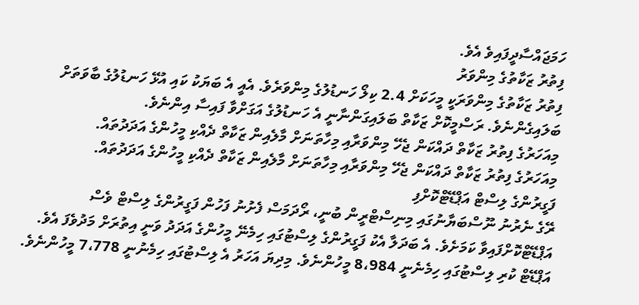ހަމަޖައްސާދީފައިވެ އެވެ.
ފިތުރު ޒަކާތުގެ މިންވަރު
ފިތުރު ޒަކާތުގެ މިންވަރަކީ މީހަކަށް 2.4 ކިލޯ ހަނޑުލުގެ މިންވަރެވެ. އެއީ އެ ބަޔަކު ކައި އުޅޭ ހަނޑުލުގެ ބާވަތަށް ބަލައިގެންނެވެ. ރަސްމީކޮށް ޒަކާތް ބަލައިގަންނާނީ އެ ހަނޑުލުގެ އަގަށްވާ ފައިސާ އިންނެވެ.
މިއަހަރުގެ ފިތުރު ޒަކާތް ދައްކަން ޖެހޭ މިންވަރާއި މިހާތަނަށް މާލެއިން ޒަކާތް ދެއްކި މީހުންގެ އަދަދުތައް.
މިއަހަރުގެ ފިތުރު ޒަކާތް ދައްކަން ޖެހޭ މިންވަރާއި މިހާތަނަށް މާލެއިން ޒަކާތް ދެއްކި މީހުންގެ އަދަދުތައް.
ފަގީރުންގެ ލިސްޓް އަޕްޑޭޓްކޮށްފި
ރޭގެ ނެރުނު ނޫސްބަޔާނުގައި މިނިސްޓްރީން ބުނީ، ރޯދަމަސް ފެށުނު ފަހުން ފަގީރުންގެ ލިސްޓް ވެސް އަޕްޑޭޓްކޮށްފައިވާ ކަމަށެވެ. އެ ބަދަލާ އެކު ފަގީރުންގެ ލިސްޓުގައި ހިމެނޭ މީހުންގެ އަދަދު ވަނީ އިތުރަށް މަދުވެފަ އެވެ. އަޕްޑޭޓް ކުރި ލިސްޓުގައި ހިމެނެނީ 8،984 މީހުންނެވެ. މިދިޔަ އަހަރު އެ ލިސްޓުގައި ހިމެނުނީ 7،778 މީހުންނެވެ.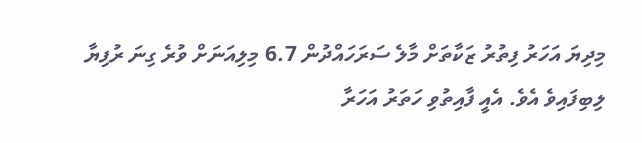މިދިޔަ އަހަރު ފިތުރު ޒަކާތަށް މާލެ ސަރަހައްދުން 6.7 މިލިއަނަށް ވުރެ ގިނަ ރުފިޔާ ލިބިފައިވެ އެވެ. އެއީ ފާއިތުވި ހަތަރު އަހަރާ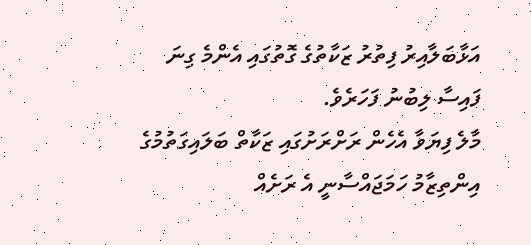އަޅާބަލާއިރު ފިތުރު ޒަކާތުގެ ގޮތުގައި އެންމެ ގިނަ ފައިސާ ލިބުނު ފަހަރެވެ.
މާލެ ފިޔަވާ އެހެން ރަށްރަށުގައި ޒަކާތް ބަލައިގަތުމުގެ އިންތިޒާމު ހަމަޖައްސާނީ އެ ރަށެއް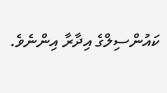ކައުންސިލްގެ އިދާރާ އިންނެވެ.